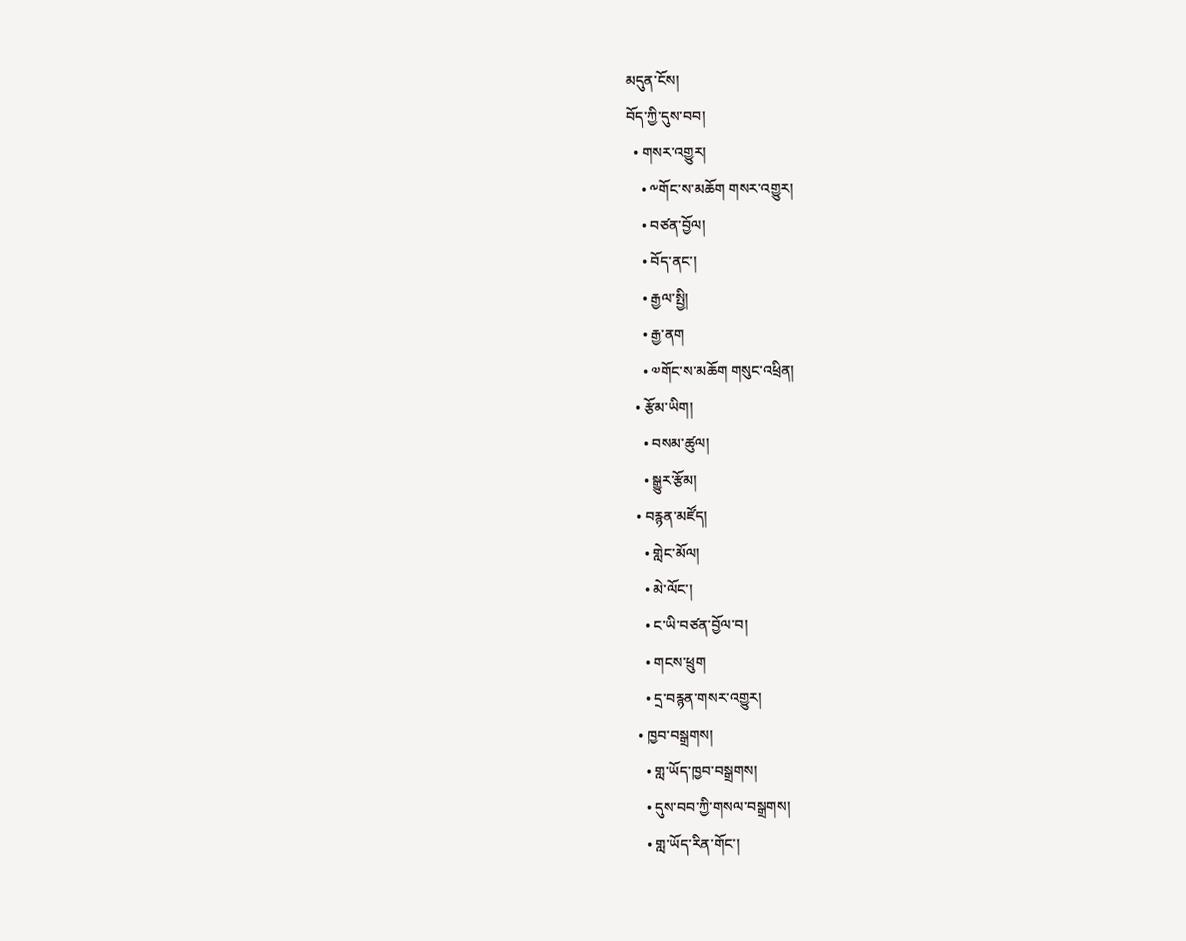མདུན་ངོས།
བོད་ཀྱི་དུས་བབ།
  • གསར་འགྱུར།
    • ༸གོང་ས་མཆོག གསར་འགྱུར།
    • བཙན་བྱོལ།
    • བོད་ནང་།
    • རྒྱལ་སྤྱི།
    • རྒྱ་ནག
    • ༧གོང་ས་མཆོག གསུང་འཕྲིན།
  • རྩོམ་ཡིག།
    • བསམ་ཚུལ།
    • སྒྱུར་རྩོམ།
  • བརྙན་མཛོད།
    • གླེང་མོལ།
    • མེ་ལོང་།
    • ང་ཡི་བཙན་བྱོལ་བ།
    • གངས་ཕྲུག
    • དྲ་བརྙན་གསར་འགྱུར།
  • ཁྱབ་བསྒྲགས།
    • གླ་ཡོད་ཁྱབ་བསྒྲགས།
    • དུས་བབ་ཀྱི་གསལ་བསྒྲགས།
    • གླ་ཡོད་རིན་གོང་།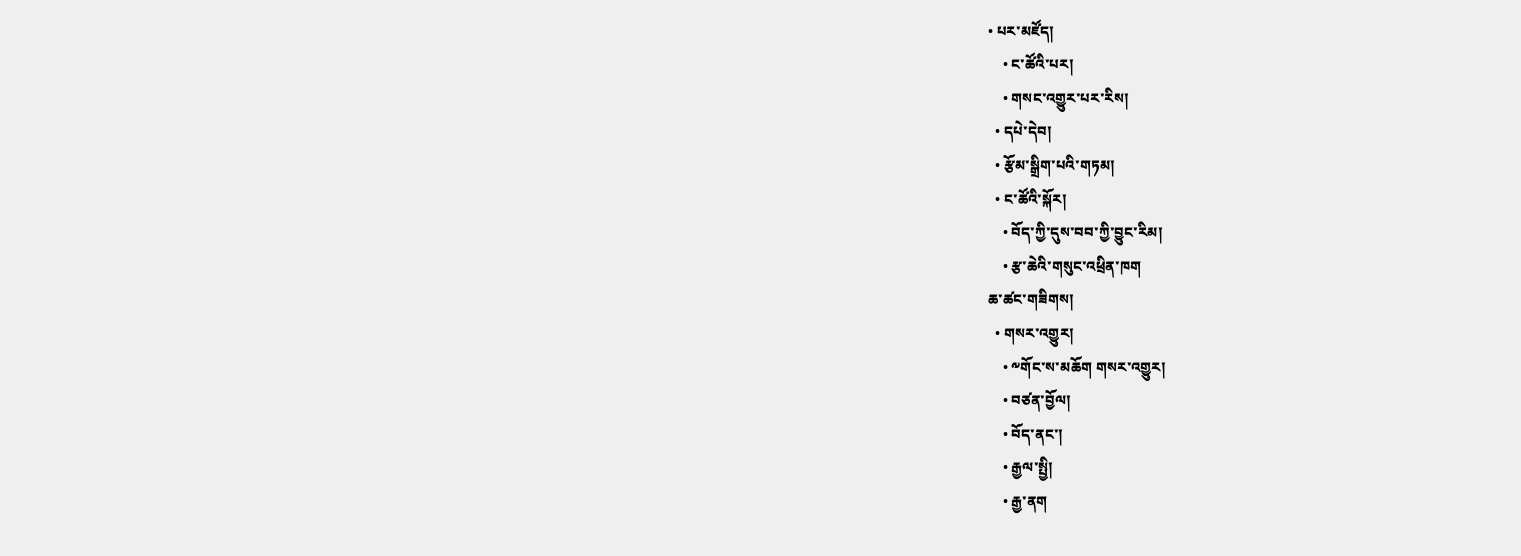• པར་མཛོད།
    • ང་ཚོའི་པར།
    • གསང་འགྱུར་པར་རིས།
  • དཔེ་དེབ།
  • རྩོམ་སྒྲིག་པའི་གཏམ།
  • ང་ཚོའི་སྐོར།
    • བོད་ཀྱི་དུས་བབ་ཀྱི་བྱུང་རིམ།
    • རྩ་ཆེའི་གསུང་འཕྲིན་ཁག
ཆ་ཚང་གཟིགས།
  • གསར་འགྱུར།
    • ༸གོང་ས་མཆོག གསར་འགྱུར།
    • བཙན་བྱོལ།
    • བོད་ནང་།
    • རྒྱལ་སྤྱི།
    • རྒྱ་ནག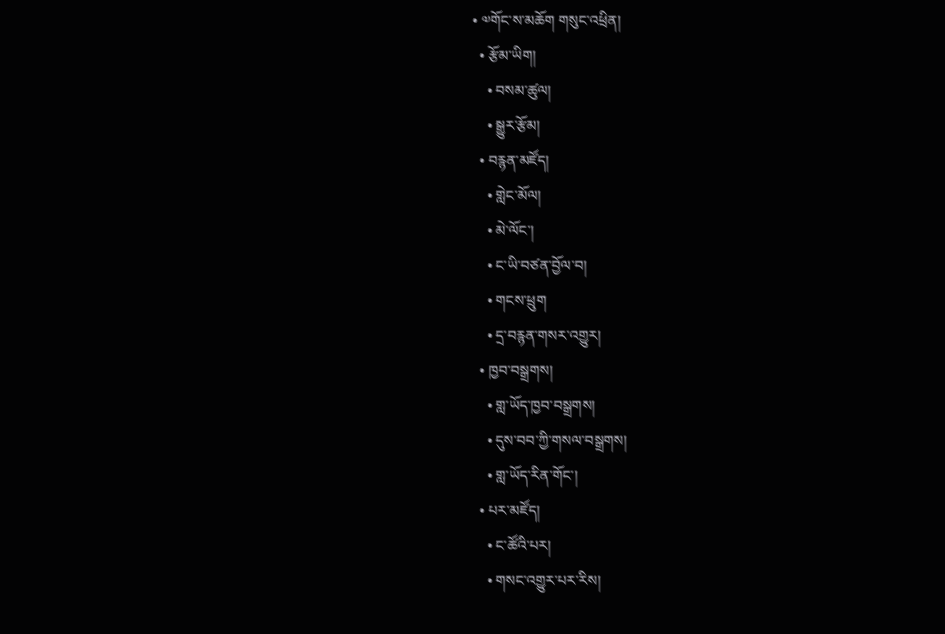• ༧གོང་ས་མཆོག གསུང་འཕྲིན།
  • རྩོམ་ཡིག།
    • བསམ་ཚུལ།
    • སྒྱུར་རྩོམ།
  • བརྙན་མཛོད།
    • གླེང་མོལ།
    • མེ་ལོང་།
    • ང་ཡི་བཙན་བྱོལ་བ།
    • གངས་ཕྲུག
    • དྲ་བརྙན་གསར་འགྱུར།
  • ཁྱབ་བསྒྲགས།
    • གླ་ཡོད་ཁྱབ་བསྒྲགས།
    • དུས་བབ་ཀྱི་གསལ་བསྒྲགས།
    • གླ་ཡོད་རིན་གོང་།
  • པར་མཛོད།
    • ང་ཚོའི་པར།
    • གསང་འགྱུར་པར་རིས།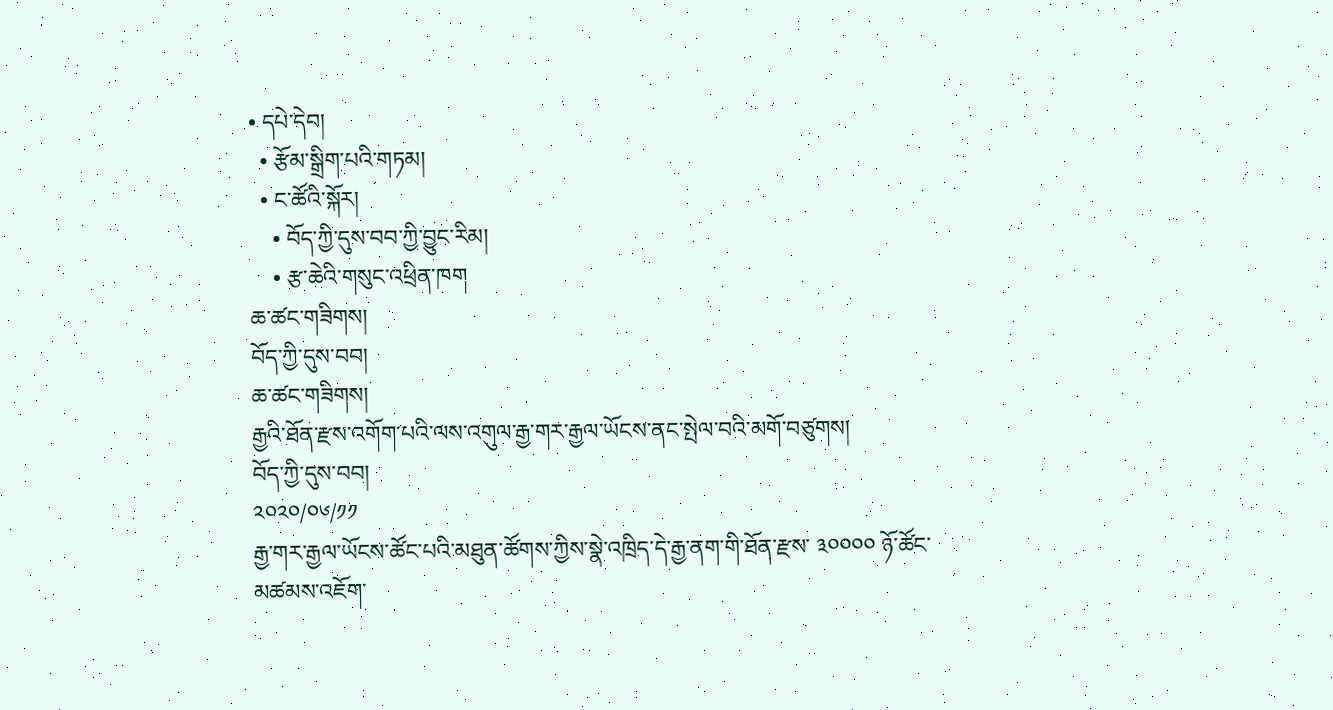• དཔེ་དེབ།
  • རྩོམ་སྒྲིག་པའི་གཏམ།
  • ང་ཚོའི་སྐོར།
    • བོད་ཀྱི་དུས་བབ་ཀྱི་བྱུང་རིམ།
    • རྩ་ཆེའི་གསུང་འཕྲིན་ཁག
ཆ་ཚང་གཟིགས།
བོད་ཀྱི་དུས་བབ།
ཆ་ཚང་གཟིགས།
རྒྱའི་ཐོན་རྫས་འགོག་པའི་ལས་འགུལ་རྒྱ་གར་རྒྱལ་ཡོངས་ནང་སྤེལ་བའི་མགོ་བཙུགས།
བོད་ཀྱི་དུས་བབ།
༢༠༢༠/༠༦/༡༡
རྒྱ་གར་རྒྱལ་ཡོངས་ཚོང་པའི་མཐུན་ཚོགས་ཀྱིས་སྣེ་འཁྲིད་དེ་རྒྱ་ནག་གི་ཐོན་རྫས་ ༣༠༠༠༠ ཉོ་ཚོང་མཚམས་འཇོག་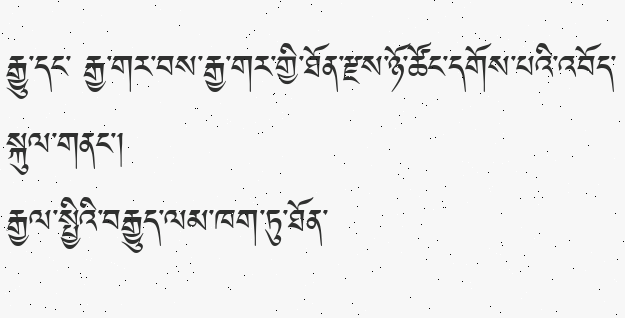རྒྱུ་དང་ རྒྱ་གར་བས་རྒྱ་གར་གྱི་ཐོན་རྫས་ཉོ་ཚོང་དགོས་པའི་འབོད་སྐུལ་གནང་།
རྒྱལ་སྤྱིའི་བརྒྱུད་ལམ་ཁག་ཏུ་ཐོན་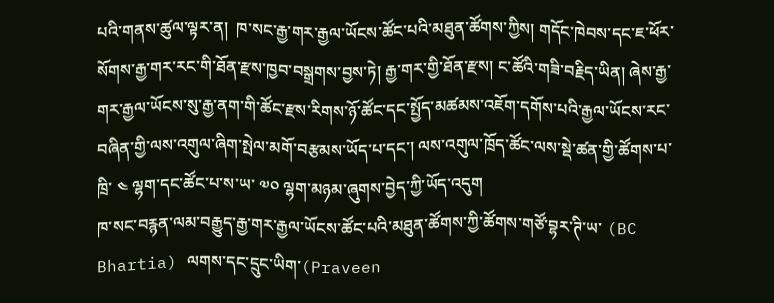པའི་གནས་ཚུལ་ལྟར་ན།  ཁ་སང་རྒྱ་གར་རྒྱལ་ཡོངས་ཚོང་པའི་མཐུན་ཚོགས་ཀྱིས། གདོང་ཁེབས་དང་ཇ་ཕོར་སོགས་རྒྱ་གར་རང་གི་ཐོན་རྫས་ཁྱབ་བསྒྲགས་བྱས་ཏེ། རྒྱ་གར་གྱི་ཐོན་རྫས། ང་ཚོའི་གཟི་བརྗིད་ཡིན། ཞེས་རྒྱ་གར་རྒྱལ་ཡོངས་སུ་རྒྱ་ནག་གི་ཚོང་རྫས་རིགས་ཉོ་ཚོང་དང་སྤྱོད་མཚམས་འཇོག་དགོས་པའི་རྒྱལ་ཡོངས་རང་བཞིན་གྱི་ལས་འགུལ་ཞིག་སྤེལ་མགོ་བརྩམས་ཡོད་པ་དང་། ལས་འགུལ་ཁྲོད་ཚོང་ལས་སྡེ་ཚན་གྱི་ཚོགས་པ་ཁྲི་ ༤ ལྷག་དང་ཚོང་པ་ས་ཡ་ ༧༠ ལྷག་མཉམ་ཞུགས་བྱེད་ཀྱི་ཡོད་འདུག
ཁ་སང་བརྙན་ལམ་བརྒྱུད་རྒྱ་གར་རྒྱལ་ཡོངས་ཚོང་པའི་མཐུན་ཚོགས་ཀྱི་ཚོགས་གཙོ་བྷར་ཊི་ཡ་ (BC Bhartia) ལགས་དང་དྲུང་ཡིག་(Praveen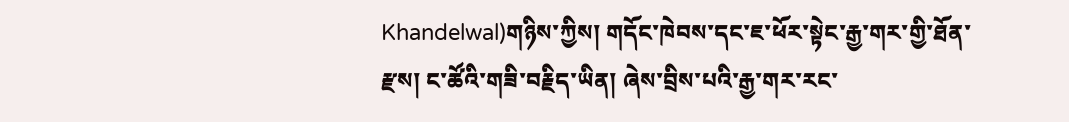Khandelwal)གཉིས་ཀྱིས། གདོང་ཁེབས་དང་ཇ་ཕོར་སྟེང་རྒྱ་གར་གྱི་ཐོན་རྫས། ང་ཚོའི་གཟི་བརྗིད་ཡིན། ཞེས་བྲིས་པའི་རྒྱ་གར་རང་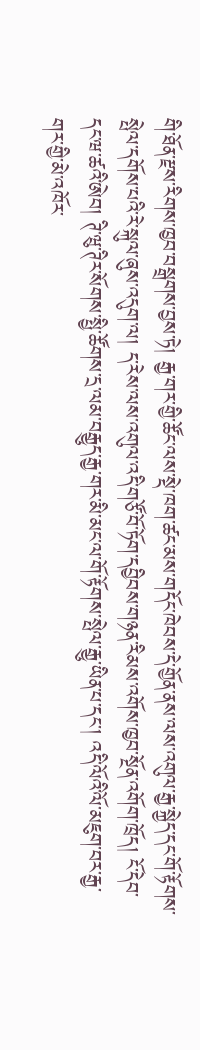གི་ཐོན་རྫས་རིགས་ཁྱབ་བསྒྲགས་བྱས་ཏེ། རྒྱ་གར་གྱི་ཚོང་ལས་སྡེ་ཁག་ཚང་མས་གདོང་ཁེབས་དེ་གྱོན་ནས་ལས་འགུལ་རྒྱ་སྐྱེད་དང་གོ་རྟོགས་སྤེལ་དགོས་པའི་རེ་སྐུལ་ཞུས་འདུག་ལ། ད་རེས་ལས་འགུལ་འདི་གཙོ་བོ་ཏོག་དབྱིབས་གཉན་རིམས་འགོས་ཁྱབ་སྔོན་འགོག་ཁྲོད། ངོ་དེབ་དང་ཝ་ཚའི་ཨེབ། ཊི་ཝུ་ཊིར་སོགས་སྤྱི་ཚོགས་དྲ་ལམ་བརྒྱུད་རྒྱ་གར་མི་མང་ལ་གོ་རྟོགས་སྤེལ་རྒྱུ་ཡིན་པ་དང་། འདི་ལོའི་ལོ་མཇུག་བར་རྒྱ་གར་གྱི་མེ་འཁོར་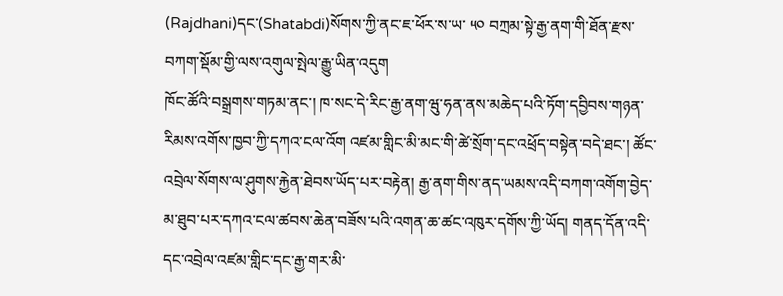(Rajdhani)དང་(Shatabdi)སོགས་ཀྱི་ནང་ཇ་ཕོར་ས་ཡ་ ༥༠ བཀྲམ་སྟེ་རྒྱ་ནག་གི་ཐོན་རྫས་བཀག་སྡོམ་གྱི་ལས་འགུལ་སྤེལ་རྒྱུ་ཡིན་འདུག
ཁོང་ཚོའི་བསྒྲགས་གཏམ་ནང་། ཁ་སང་དེ་རིང་རྒྱ་ནག་ཝུ་ཧན་ནས་མཆེད་པའི་ཏོག་དབྱིབས་གཉན་རིམས་འགོས་ཁྱབ་ཀྱི་དཀའ་ངལ་འོག འཛམ་གླིང་མི་མང་གི་ཚེ་སྲོག་དང་འཕྲོད་བསྟེན་བདེ་ཐང་། ཚོང་འབྲེལ་སོགས་ལ་ཤུགས་རྐྱེན་ཐེབས་ཡོད་པར་བརྟེན། རྒྱ་ནག་གིས་ནད་ཡམས་འདི་བཀག་འགོག་བྱེད་མ་ཐུབ་པར་དཀའ་ངལ་ཚབས་ཆེན་བཟོས་པའི་འགན་ཆ་ཚང་འཁུར་དགོས་ཀྱི་ཡོད། གནད་དོན་འདི་དང་འབྲེལ་འཛམ་གླིང་དང་རྒྱ་གར་མི་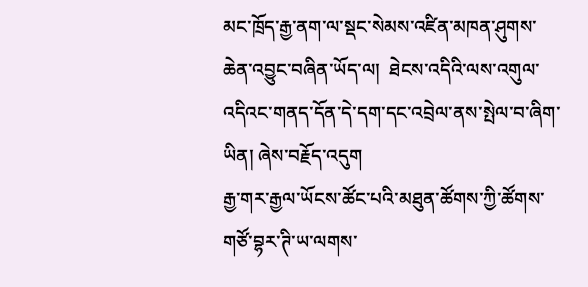མང་ཁྲོད་རྒྱ་ནག་ལ་སྡང་སེམས་འཛིན་མཁན་ཤུགས་ཆེན་འབྱུང་བཞིན་ཡོད་ལ།  ཐེངས་འདིའི་ལས་འགུལ་འདིའང་གནད་དོན་དེ་དག་དང་འབྲེལ་ནས་སྤེལ་བ་ཞིག་ཡིན། ཞེས་བརྗོད་འདུག
རྒྱ་གར་རྒྱལ་ཡོངས་ཚོང་པའི་མཐུན་ཚོགས་ཀྱི་ཚོགས་གཙོ་བྷར་ཊི་ཡ་ལགས་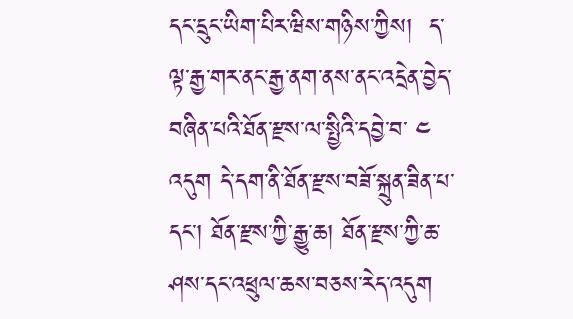དང་དྲུང་ཡིག་པིར་ཝིས་གཉིས་ཀྱིས།  ད་ལྟ་རྒྱ་གར་ནང་རྒྱ་ནག་ནས་ནང་འདྲེན་བྱེད་བཞིན་པའི་ཐོན་རྫས་ལ་སྤྱིའི་དབྱེ་བ་ ༤ འདུག དེ་དག་ནི་ཐོན་རྫས་བཟོ་སྐྲུན་ཟིན་པ་དང་། ཐོན་རྫས་ཀྱི་རྒྱུ་ཆ། ཐོན་རྫས་ཀྱི་ཆ་ཤས་དང་འཕྲུལ་ཆས་བཅས་རེད་འདུག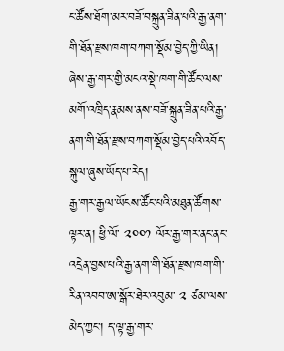ང་ཚོས་ཐོག་མར་བཟོ་བསྐྲུན་ཟིན་པའི་རྒྱ་ནག་གི་ཐོན་རྫས་ཁག་བཀག་སྡོམ་བྱེད་ཀྱི་ཡིན། ཞེས་རྒྱ་གར་གྱི་མངའ་སྡེ་ཁག་གི་ཚོང་ལས་མགོ་འཁྲིད་རྣམས་ནས་བཟོ་སྐྲུན་ཟིན་པའི་རྒྱ་ནག་གི་ཐོན་རྫས་བཀག་སྡོམ་བྱེད་པའི་འབོད་སྐུལ་ཞུས་ཡོད་པ་རེད།
རྒྱ་གར་རྒྱལ་ཡོངས་ཚོང་པའི་མཐུན་ཚོགས་ལྟར་ན། ཕྱི་ལོ་ ༢༠༠༡ ལོར་རྒྱ་གར་ནང་ནང་འདྲེན་བྱས་པའི་རྒྱ་ནག་གི་ཐོན་རྫས་ཁག་གི་རིན་འབབ་ཨ་སྒོར་ཐེར་འབུམ་ ༢ ཙམ་ལས་མེད་ཀྱང་། ད་ལྟ་རྒྱ་གར་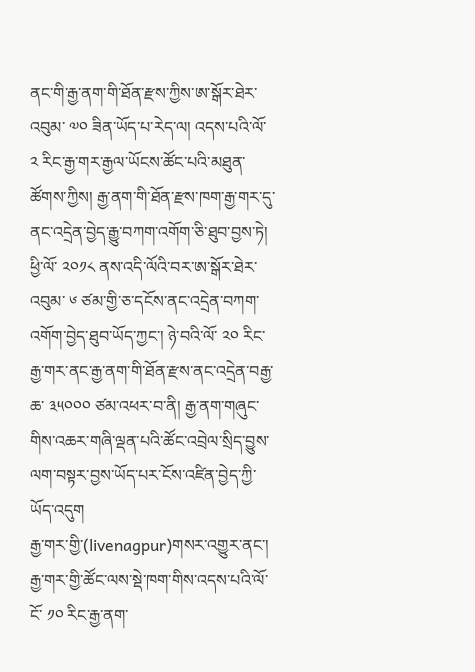ནང་གི་རྒྱ་ནག་གི་ཐོན་རྫས་ཀྱིས་ཨ་སྒོར་ཐེར་འབུམ་ ༧༠ ཟིན་ཡོད་པ་རེད་ལ། འདས་པའི་ལོ་ ༢ རིང་རྒྱ་གར་རྒྱལ་ཡོངས་ཚོང་པའི་མཐུན་ཚོགས་ཀྱིས། རྒྱ་ནག་གི་ཐོན་རྫས་ཁག་རྒྱ་གར་དུ་ནང་འདྲེན་བྱེད་རྒྱུ་བཀག་འགོག་ཅི་ཐུབ་བྱས་ཏེ། ཕྱི་ལོ་ ༢༠༡༨ ནས་འདི་ལོའི་བར་ཨ་སྒོར་ཐེར་འབུམ་ ༦ ཙམ་གྱི་ཅ་དངོས་ནང་འདྲེན་བཀག་འགོག་བྱེད་ཐུབ་ཡོད་ཀྱང་། ཉེ་བའི་ལོ་ ༢༠ རིང་རྒྱ་གར་ནང་རྒྱ་ནག་གི་ཐོན་རྫས་ནང་འདྲེན་བརྒྱ་ཆ་ ༣༥༠༠༠ ཙམ་འཕར་བ་ནི། རྒྱ་ནག་གཞུང་གིས་འཆར་གཞི་ལྡན་པའི་ཚོང་འབྲེལ་སྲིད་བྱུས་ལག་བསྟར་བྱས་ཡོད་པར་ངོས་འཛིན་བྱེད་ཀྱི་ཡོད་འདུག
རྒྱ་གར་གྱི་(livenagpur)གསར་འགྱུར་ནང་། རྒྱ་གར་གྱི་ཚོང་ལས་སྡེ་ཁག་གིས་འདས་པའི་ལོ་ངོ་ ༡༠ རིང་རྒྱ་ནག་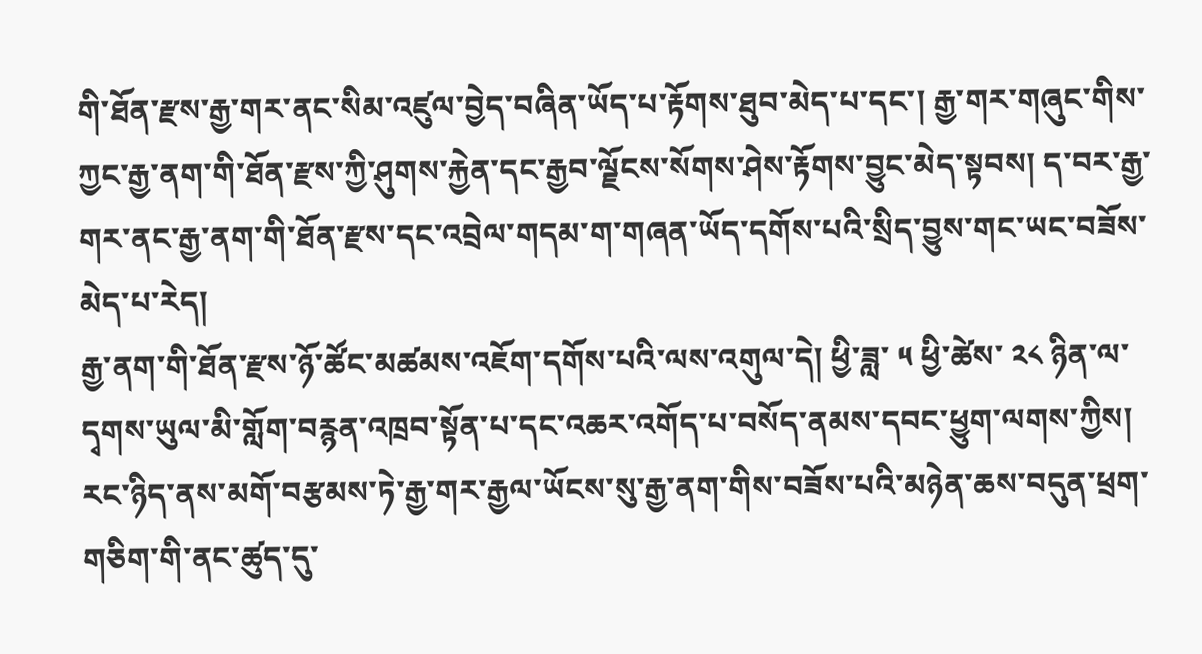གི་ཐོན་རྫས་རྒྱ་གར་ནང་སིམ་འཛུལ་བྱེད་བཞིན་ཡོད་པ་རྟོགས་ཐུབ་མེད་པ་དང་། རྒྱ་གར་གཞུང་གིས་ཀྱང་རྒྱ་ནག་གི་ཐོན་རྫས་ཀྱི་ཤུགས་རྐྱེན་དང་རྒྱབ་ལྗོངས་སོགས་ཤེས་རྟོགས་བྱུང་མེད་སྟབས། ད་བར་རྒྱ་གར་ནང་རྒྱ་ནག་གི་ཐོན་རྫས་དང་འབྲེལ་གདམ་ག་གཞན་ཡོད་དགོས་པའི་སྲིད་བྱུས་གང་ཡང་བཟོས་མེད་པ་རེད།
རྒྱ་ནག་གི་ཐོན་རྫས་ཉོ་ཚོང་མཚམས་འཇོག་དགོས་པའི་ལས་འགུལ་དེ། ཕྱི་ཟླ་ ༥ ཕྱི་ཚེས་ ༢༨ ཉིན་ལ་དྭགས་ཡུལ་མི་གློག་བརྙན་འཁྲབ་སྟོན་པ་དང་འཆར་འགོད་པ་བསོད་ནམས་དབང་ཕྱུག་ལགས་ཀྱིས། རང་ཉིད་ནས་མགོ་བརྩམས་ཏེ་རྒྱ་གར་རྒྱལ་ཡོངས་སུ་རྒྱ་ནག་གིས་བཟོས་པའི་མཉེན་ཆས་བདུན་ཕྲག་གཅིག་གི་ནང་ཚུད་དུ་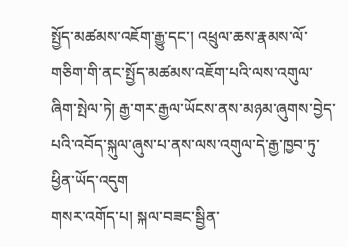སྤྱོད་མཚམས་འཇོག་རྒྱུ་དང་། འཕྲུལ་ཆས་རྣམས་ལོ་གཅིག་གི་ནང་སྤྱོད་མཚམས་འཇོག་པའི་ལས་འགུལ་ཞིག་སྤེལ་ཏེ། རྒྱ་གར་རྒྱལ་ཡོངས་ནས་མཉམ་ཞུགས་བྱེད་པའི་འབོད་སྐུལ་ཞུས་པ་ནས་ལས་འགུལ་དེ་རྒྱ་ཁྱབ་ཏུ་ཕྱིན་ཡོད་འདུག
གསར་འགོད་པ། སྐལ་བཟང་སྦྱིན་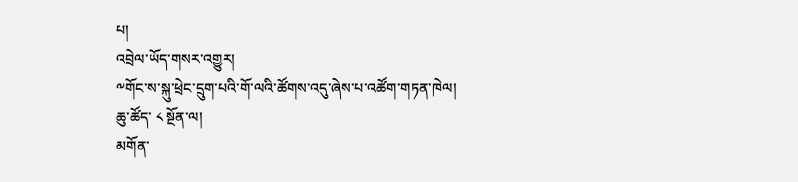པ།
འབྲེལ་ཡོད་གསར་འགྱུར།
༸གོང་ས་སྐུ་ཕྲེང་དྲུག་པའི་གོ་ལའི་ཚོགས་འདུ་ཞེས་པ་འཚོག་གཏན་ཁེལ།
ཆུ་ཚོད་ ༨ སྔོན་ལ།
མགོན་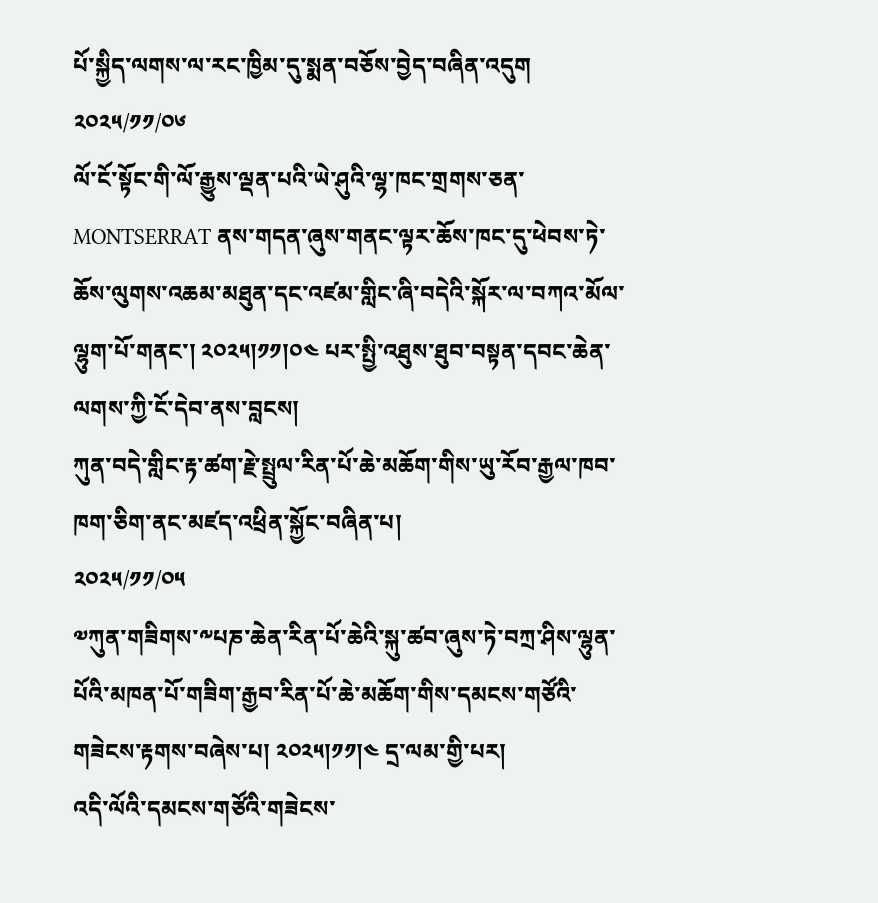པོ་སྐྱིད་ལགས་ལ་རང་ཁྱིམ་དུ་སྨན་བཅོས་བྱེད་བཞིན་འདུག
༢༠༢༥/༡༡/༠༦
ལོ་ངོ་སྟོང་གི་ལོ་རྒྱུས་ལྡན་པའི་ཡེ་ཤུའི་ལྷ་ཁང་གྲགས་ཅན་ MONTSERRAT ནས་གདན་ཞུས་གནང་ལྟར་ཆོས་ཁང་དུ་ཕེབས་ཏེ་ཆོས་ལུགས་འཆམ་མཐུན་དང་འཛམ་གླིང་ཞི་བདེའི་སྐོར་ལ་བཀའ་མོལ་ལྷུག་པོ་གནང་། ༢༠༢༥།༡༡།༠༤ པར་སྤྱི་འཐུས་ཐུབ་བསྟན་དབང་ཆེན་ལགས་ཀྱི་ངོ་དེབ་ནས་བླངས།
ཀུན་བདེ་གླིང་རྟ་ཚག་རྗེ་སྤྲུལ་རིན་པོ་ཆེ་མཆོག་གིས་ཡུ་རོབ་རྒྱལ་ཁབ་ཁག་ཅིག་ནང་མཛད་འཕྲིན་སྐྱོང་བཞིན་པ།
༢༠༢༥/༡༡/༠༥
༧ཀུན་གཟིགས་༸པཎ་ཆེན་རིན་པོ་ཆེའི་སྐུ་ཚབ་ཞུས་ཏེ་བཀྲ་ཤིས་ལྷུན་པོའི་མཁན་པོ་གཟིག་རྒྱབ་རིན་པོ་ཆེ་མཆོག་གིས་དམངས་གཙོའི་གཟེངས་རྟགས་བཞེས་པ། ༢༠༢༥།༡༡།༤ དྲ་ལམ་གྱི་པར།
འདི་ལོའི་དམངས་གཙོའི་གཟེངས་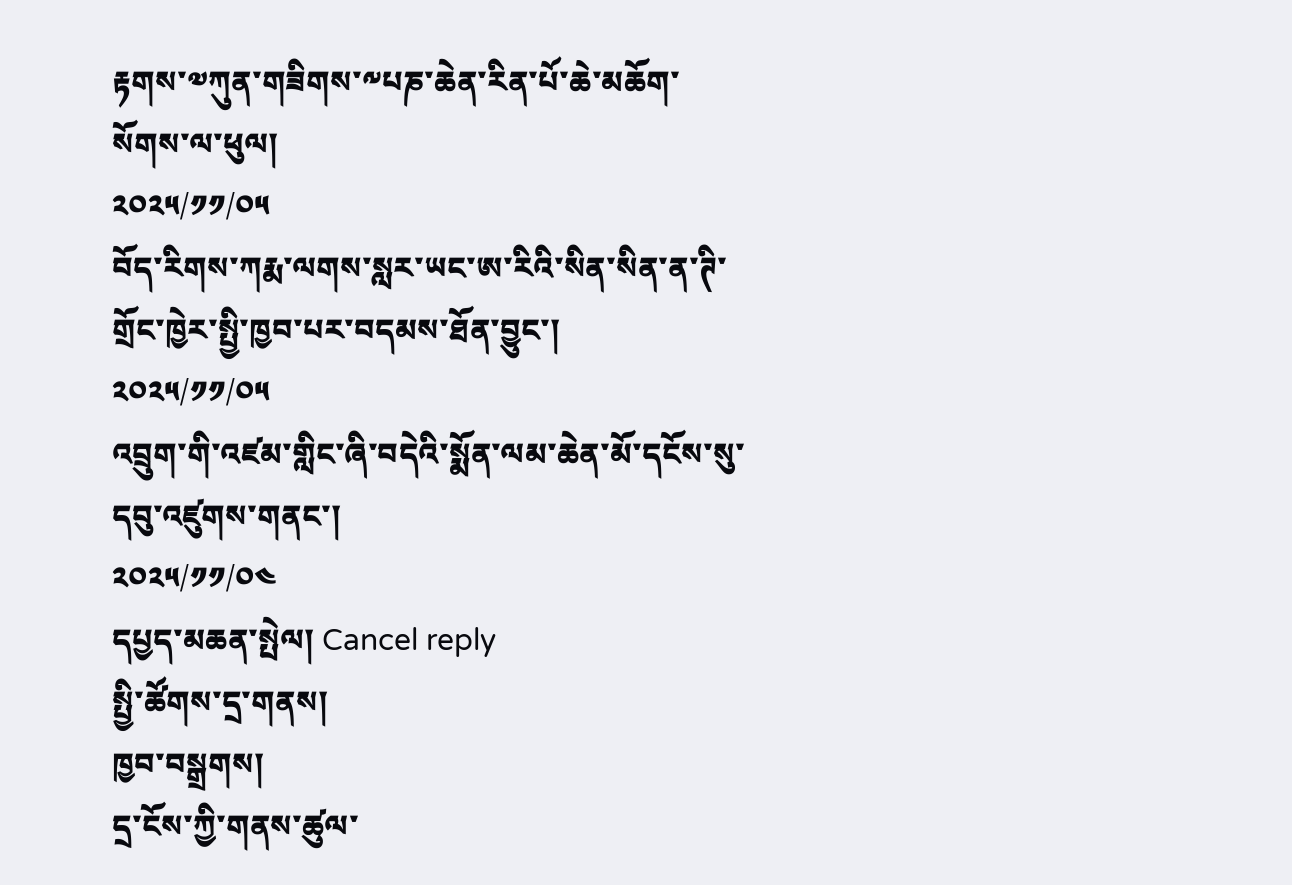རྟགས་༧ཀུན་གཟིགས་༸པཎ་ཆེན་རིན་པོ་ཆེ་མཆོག་སོགས་ལ་ཕུལ།
༢༠༢༥/༡༡/༠༥
བོད་རིགས་ཀརྨ་ལགས་སླར་ཡང་ཨ་རིའི་སིན་སིན་ན་ཊི་གྲོང་ཁྱེར་སྤྱི་ཁྱབ་པར་བདམས་ཐོན་བྱུང་།
༢༠༢༥/༡༡/༠༥
འབྲུག་གི་འཛམ་གླིང་ཞི་བདེའི་སྨོན་ལམ་ཆེན་མོ་དངོས་སུ་དབུ་འཛུགས་གནང་།
༢༠༢༥/༡༡/༠༤
དཔྱད་མཆན་སྤེལ། Cancel reply
སྤྱི་ཚོགས་དྲ་གནས།
ཁྱབ་བསྒྲགས།
དྲ་ངོས་ཀྱི་གནས་ཚུལ་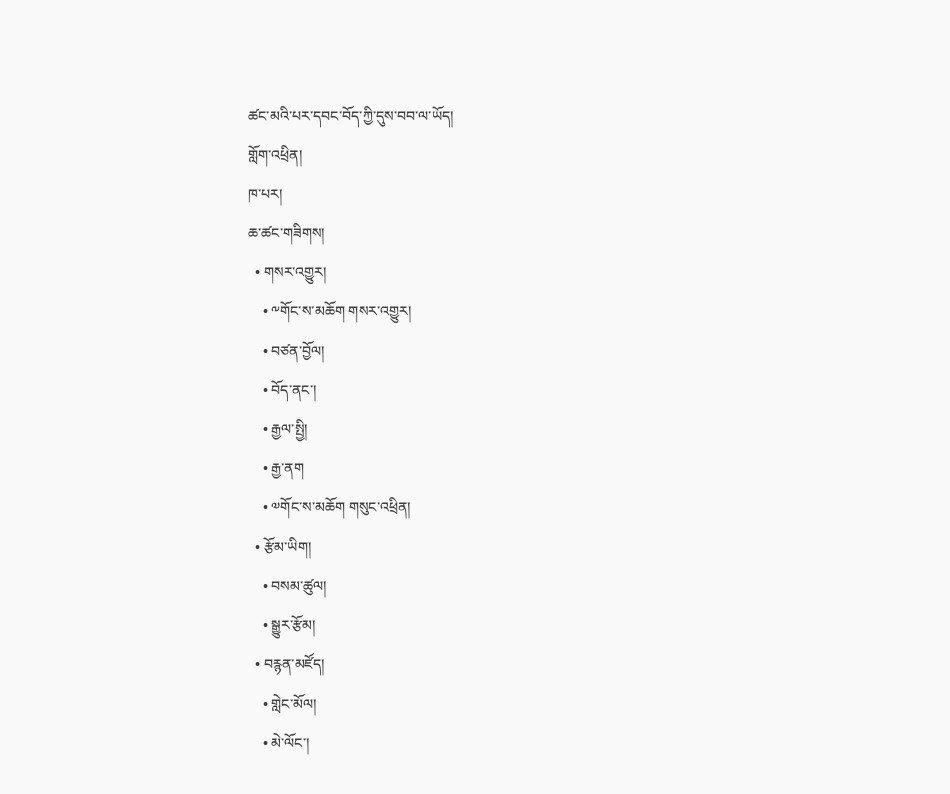ཚང་མའི་པར་དབང་བོད་ཀྱི་དུས་བབ་ལ་ཡོད།
གློག་འཕྲིན།
ཁ་པར།
ཆ་ཚང་གཟིགས།
  • གསར་འགྱུར།
    • ༸གོང་ས་མཆོག གསར་འགྱུར།
    • བཙན་བྱོལ།
    • བོད་ནང་།
    • རྒྱལ་སྤྱི།
    • རྒྱ་ནག
    • ༧གོང་ས་མཆོག གསུང་འཕྲིན།
  • རྩོམ་ཡིག།
    • བསམ་ཚུལ།
    • སྒྱུར་རྩོམ།
  • བརྙན་མཛོད།
    • གླེང་མོལ།
    • མེ་ལོང་།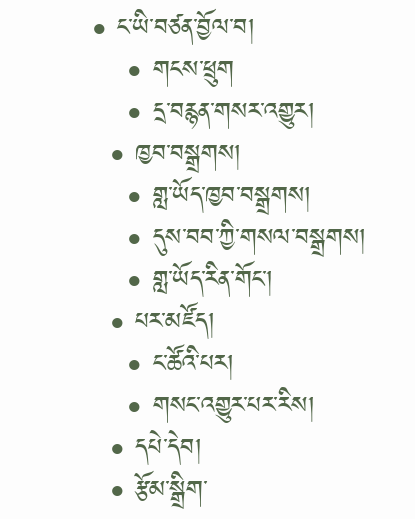• ང་ཡི་བཙན་བྱོལ་བ།
    • གངས་ཕྲུག
    • དྲ་བརྙན་གསར་འགྱུར།
  • ཁྱབ་བསྒྲགས།
    • གླ་ཡོད་ཁྱབ་བསྒྲགས།
    • དུས་བབ་ཀྱི་གསལ་བསྒྲགས།
    • གླ་ཡོད་རིན་གོང་།
  • པར་མཛོད།
    • ང་ཚོའི་པར།
    • གསང་འགྱུར་པར་རིས།
  • དཔེ་དེབ།
  • རྩོམ་སྒྲིག་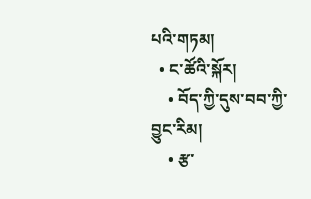པའི་གཏམ།
  • ང་ཚོའི་སྐོར།
    • བོད་ཀྱི་དུས་བབ་ཀྱི་བྱུང་རིམ།
    • རྩ་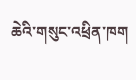ཆེའི་གསུང་འཕྲིན་ཁག